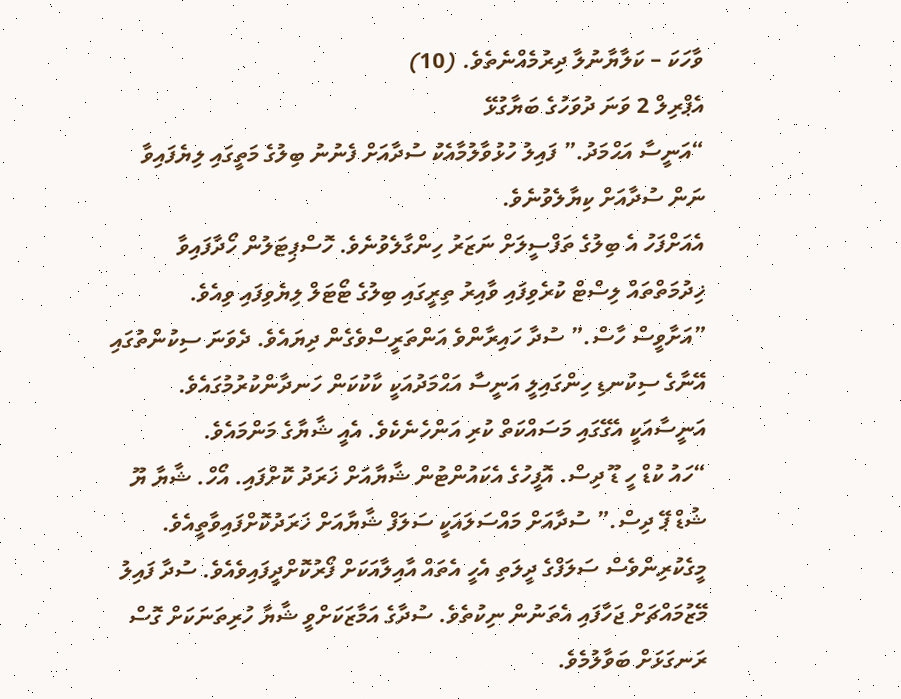ވާހަކަ – ކަލާޔާނުލާ ދިރުމެއްނެތެވެ. (10)
އެޕްރިލް 2 ވަނަ ދުވަހުގެ ބަޔާގުޅޭ
“އަނީސާ އަޙްމަދު.” ފައިލު ހުޅުވާލުމާއެކު ސުދާއަށް ފެނުނު ބިލުގެ މަތީގައި ލިޔެފައިވާ ނަން ސުދާއަށް ކިޔާލެވުނެވެ.
އެއަށްފަހު އެ ބިލުގެ ތަފްސީލަށް ނަޒަރު ހިންގާލެވުނެވެ. ހޮސްޕިޓަލުން ހޯދާފައިވާ ޚިދުމަތްތައް ލިސްޓް ކުރެވިފައި ވާއިރު ތިރީގައި ބިލުގެ ޓޯޓަލް ލިޔެވިފައި ވިއެވެ.
”އަށާވީސް ހާސް.” ސުދާ ހައިރާންވެ އަންތަރީސްވެގެން ދިޔައެވެ. ދެވަނަ ސިކުންތުގައި އޭނާގެ ސިކުނޑި ހިންގައިލީ އަނީސާ އަޙްމަދުއަކީ ކާކުކަން ހަނދާންކުރުމުގައެވެ. އަނީސާއަކީ އެގޭގައި މަސައްކަތް ކުރި އަންހެނެކެވެ. އެއީ ޝާޔާގެ މަންމައެވެ.
“ހައު ކުޑް ހީ ޑޫ ދިސް. އޮފީހުގެ އެކައުންޓުން ޝާޔާއަށް ޚަރަދު ކޮށްފައި. އޯހް. ޝާޔާ ޔޫ ޝުޑް ޕޭ ދިސް.” ސުދާއަށް މައްސަލައަކީ ސަލަފް ޝާޔާއަށް ޚަރަދުކޮށްފައިވާތީއެވެ.
މީގެކުރިންވެސް ސަލަފްގެ ދީލަތި އެހީ އެތައް އާއިލާއަކަށް ފޯރުކޮށްދީފައިވެއެވެ. ސުދާ ފައިލު މޭޒުމައްޗަށް ޖަހާފައި އެތަނުން ނިކުތެވެ. ސުދާގެ އަމާޒަކަށްވީ ޝާޔާ ހުރިތަނަކަށް ގޮސް ރަނގަޅަށް ބަވާލުމެވެ.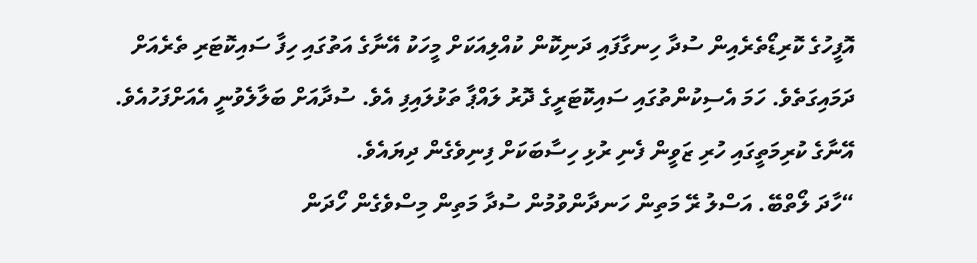އޮފީހުގެ ކޮރިޑޯތެރެއިން ސުދާ ހިނގާފައި ދަނިކޮން ކުއްލިއަކަށް މީހަކު އޭނާގެ އަތުގައި ހިފާ ސައިކޮޓަރި ތެރެއަށް ދަމައިގަތެވެ. ހަމަ އެސިކުންތުގައި ސައިކޮޓަރީގެ ދޮރު ލައްޕާ ތަޅުލައިފި އެވެ. ސުދާއަށް ބަލާލެވުނީ އެއަށްފަހުއެވެ. އޭނާގެ ކުރިމަތީގައި ހުރި ޒަވީން ފެނި ރުޅި ހިސާބަކަށް ފިނިވެގެން ދިޔައެވެ.
“ހާދަ ލޯތްބޭ. އަސްލު ރޭ މަތިން ހަނދާންވުމުން ސުދާ މަތިން މިސްވެގެން ހޯދަން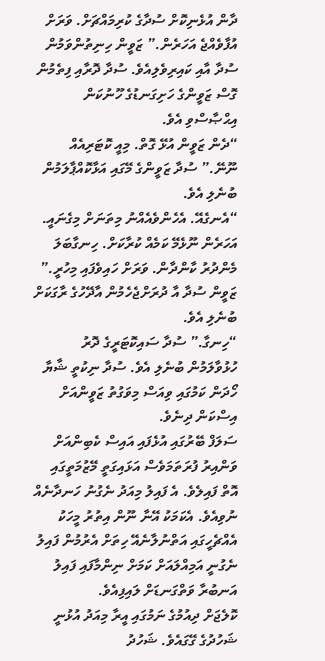ދާން އުޅެނިކޮށް ސުދާގެ ކުރިމައްޗަށް. ވަރަށް އުފާވެއްޖެ އަހަރެން.” ޒަވީން ހިނިތުންވަމުން ސުދާ އާއި ކައިރިވެލިއެވެ. ސުދާ ދޮރާއި ފިތެމުން ގޮސް ޒަވީންގެ ހަށިގަނޑުގެ ހޫނުކަން އިޙްޞާސްވި އެވެ.
“ދެން ޒަވީން އުޅޭ ގޮތް. މިއީ ކޮޓަރިއެއް ނޫނޭ.” ސުދާ ޒަވީންގެ މޭގައި އަޅާކޮއްޕާލަމުން ބުނެލި އެވެ.
“އެނގެއޭ. އެހެންވެއެއްނު މިތަނަށް މިގެނައީ. އަހަރެން ނޫޅެމޭ ކަމެއް ކުރާކަށް. ހިނގާބަލަ މެންދުރު ކާންދާން. ވަރަށް ހައިވެފައި މިހުރީ.” ޒަވީން ސުދާ އާ ދުރަށްޖެހެމުން އާދޭހުގެ ރާގަކަށް ބުނެލި އެވެ.
“ހިނގާ.” ސުދާ ސައިކޮޓަރީގެ ދޮރު ހުޅުވާލަމުން ބުނެލި އެވެ. ސުދާ ނިކުތީ ޝާޔާ ހޯދަން ކަމުގައި ވިއަސް މިވަގުތު ޒަވީންއަށް އިސްކަން ދިނެވެ.
ސަލަފް ބޭރުގައި އުޅެފައި އައިސް ކެބިންއަށް ވަންއިރު ފުރަތަމަވެސް އަޅައިގަތީ މޭޒުމަތީގައި އޮތް ފައިލެވެ. އެ ފައިލު މިއަދު ނެގުނު ހަނދާނެއް ނުވިއެވެ. އެކަމަކު އޭނާ ނޫން އިތުރު މީހަކު އެއްޗެހީގައި އަތްނުލާނެއޭ ހިތަށް އެރުމުން ފައިލު ނެގުނީ އަމިއްލައަށް ކަމަށް ނިންމާފައި ފައިލު އަނބުރާ ވަތްގަނޑަށް ލައިފިއެވެ.
ކޮލެޖަށް ދިއުމުގެ ނަމުގައި އީރާ މިއަދު އުޅުނީ ޝަހުދުގެ ގޭގައެވެ. ޝަހުދު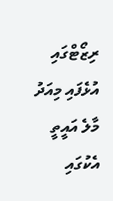ރިޒޯޓްގައި އުޅެފައި މިއަދު މާލެ އައީތީ އެކުގައި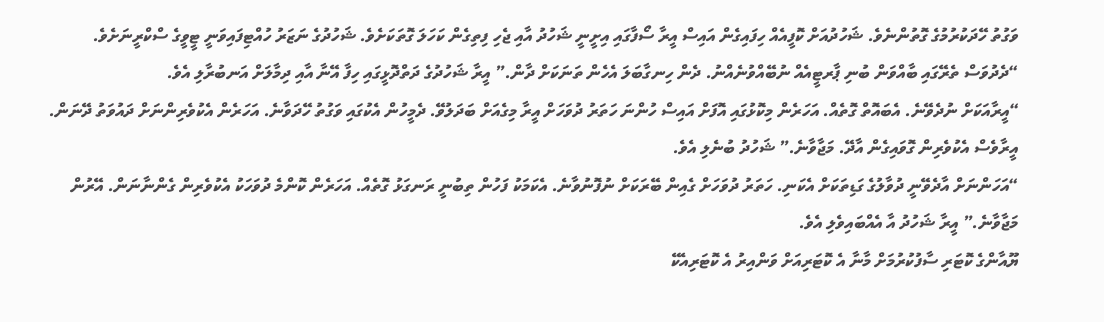ވަގުތު ހޭދަކުރުމުގެ ގޮތުންނެވެ. ޝަހުދުއަށް ކޮފީއެއް ހިފައިގެން އައިސް އީރާ ސޯފާގައި އިށީނީ ޝަހުދު އާއި ޖެހި ފިތިގެން ކަހަލަ ގޮތަކަށެވެ. ޝަހުދުގެ ނަޒަރު ހުއްޓިފައިވަނީ ޓީވީގެ ސްކްރީނަށެވެ.
“ދެދުވަސް ތެރޭގައި ބާއްވަން ބުނި ޕާރޓީއެއް ނުބޭއްވުނެއްނު. ދެން ހިނގާބަލަ އެހެން ތަނަކަށް ދާން.” އީރާ ޝަހުދުގެ ދަތްދޮޅީގައި ހިފާ އޭނާ އާއި ދިމާލަށް އަނބުރާލި އެވެ.
“އީރާއަކަށް ނުދެވޭނެ. އެބައޮތް ގޮތެއް. އަހަރެން މިކޮޅުގައި އޮފަށް އައިސް ހުންނަ ހަތަރު ދުވަހަށް އީރާ މިގެއަށް ބަދަލުވޭ. ދެމީހުން އެކުގައި ވަގުތު ހޭދަވާނެ. އަހަރެން އެކުވެރިންނަށް ދައުވަތު ދޭނަން. އީރާވެސް އެކުވެރިން ގޮވައިގެން އާދޭ. މަޖާވާނެ.” ޝަހުދު ބުނެލި އެވެ.
“އަހަންނަށް އާދެވޭނީ ދުވާލުގެ ގަޑިތަކަށް އެކަނި. ހަތަރު ދުވަހަށް ގެއިން ބޭރަކަށް ނުފޮނުވާނެ. އެކަމަކު ފަހުން ތިބުނީ ރަނގަޅު ގޮތެއް. އަހަރެން ކޮންމެ ދުވަހަކު އެކުވެރިން ގެންނާނަން. އޭރުން މަޖާވާނެ.” އީރާ ޝަހުދު އާ އެއްބައިވެލި އެވެ.
ޔޫއާންގެ ކޮޓަރި ސާފުކުރުމަށް މާނާ އެ ކޮޓަރިއަށް ވަންއިރު އެ ކޮޓަރިއެކޭ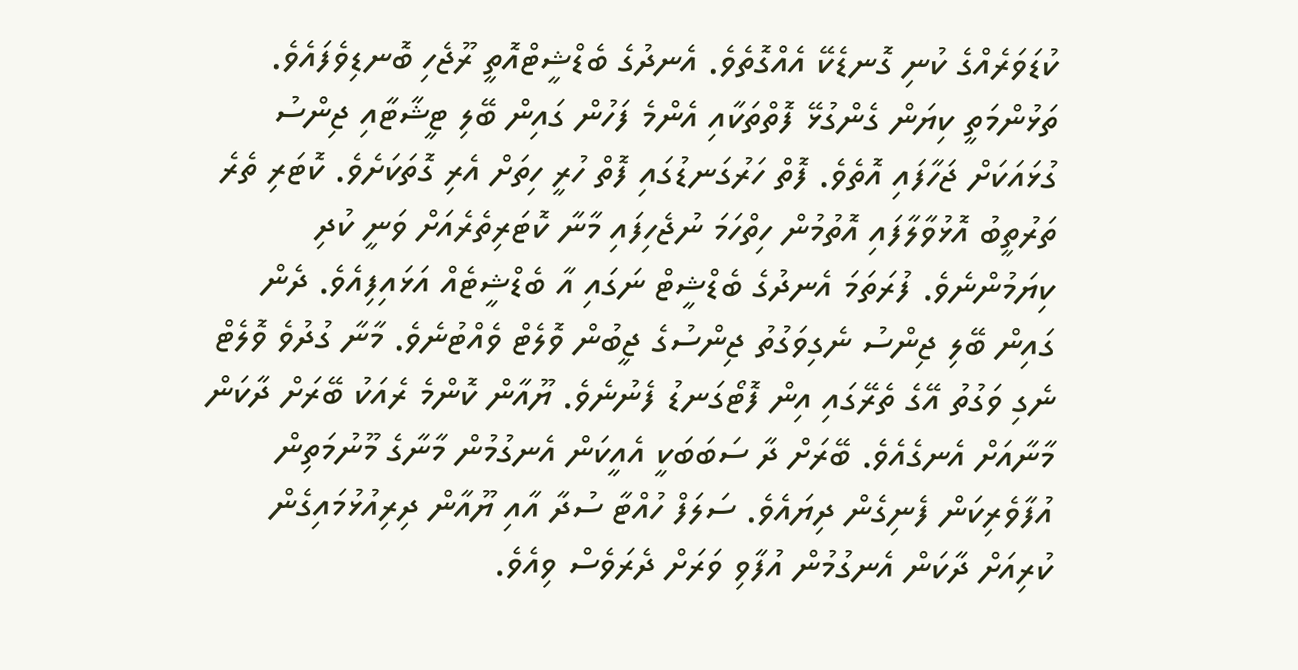ކުޑަވަރެއްގެ ކުނި ގޮނޑެކޭ އެއްގޮތެވެ. އެނދުގެ ބެޑްޝީޓްއޮތީ ރޫޖެހި ބޮނޑިވެފައެވެ. ތަޅުންމަތީ ކިޔަން ގެންގުޅޭ ފޮތްތަކާއި އެންމެ ފަހުން ގައިން ބޭލި ޓީޝާޓާއި ޖިންސު ގުޅައަކަށް ޖަހާފައި އޮތެވެ. ފޮތް ހަރުގަނޑުގައި ފޮތް ހުރީ ހިތަށް އެރި ގޮތަކަށެވެ. ކޮޓަރި ތެރެ ތަރުތީބު އޮޅުވާލާފައި އޮތުމުން ހިތްހަމަ ނުޖެހިފައި މާނާ ކޮޓަރިތެރެއަށް ވަނީ ކުދި ކިޔަމުންނެވެ. ފުރަތަމަ އެނދުގެ ބެޑްޝީޓް ނަގައި އާ ބެޑްޝީޓެއް އަޅައިފިއެވެ. ދެން ގައިން ބޭލި ޖިންސު ނެގިވަގުތު ޖިންސުގެ ޖީބުން ވޮލެޓް ވެއްޓުނެވެ. މާނާ ގުދުވެ ވޮލެޓް ނެގި ވަގުތު އޭގެ ތެރޭގައި އިން ފޮޓޯގަނޑު ފެނުނެވެ. ޔޫއާން ކޮންމެ ރެއަކު ބޭރަށް ދާކަން މާނާއަށް އެނގެއެވެ. ބޭރަށް ދާ ސަބަބަކީ އެއީކަން އެނގުމުން މާނާގެ މޫނުމަތިން އުފާވެރިކަން ފެނިގެން ދިޔައެވެ. ސަލަފް ހުއްޓާ ސުދާ އާއި ޔޫއާން ދިރިއުޅުމައިގެން ކުރިއަށް ދާކަން އެނގުމުން އުފާވި ވަރަށް ދެރަވެސް ވިއެވެ.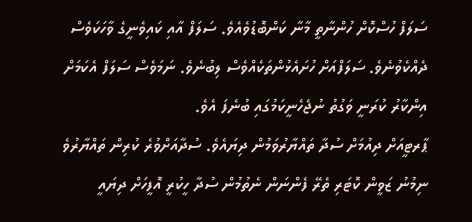ސަލަފް ހުސްކޮށް ހުންނާތީ މާނާ ކަންބޮޑުވެއެވެ. ސަލަފް އާއި ކައިވެނީގެ ވާހަކަވެސް ދެއްކެވުނެވެ. ސަލަފްއަށް ހުށައެޅުންތަކެއްވެސް ލިބުނެވެ. ނަމަވެސް ސަލަފް އެކަމަށް އިންކާރު ކުރަނީ ވަގުތު ނުޖެހެނީކަމުގައި ބުނެފަ އެވެ.
ޕާރޓީއަށް ދިއުމަށް ސުދާ ތައްޔާރުވަމުން ދިޔައެވެ. ސުދާއަށްވުރެ ކުރިން ތައްޔާރުވެ ނިމުނު ޒަވީން ކޮޓަރި ތެރޭ ފެންނަން ނެތުމުން ސުދާ ހީކުރީ އޮފީހަށް ދިޔައީ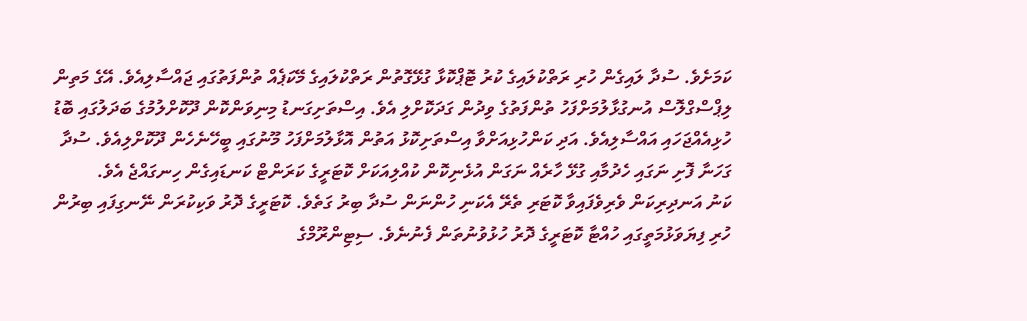ކަމަށެވެ. ސުދާ ލައިގެން ހުރި ރަތްކުލައިގެ ކުރު ޓޮޕްކޮޅާ ގުޅޭގޮތުން ރަތްކުލައިގެ މޭކަޕެއް ތުންފަތުގައި ޖައްސާލިއެވެ. އޭގެ މަތިން ލިޕްސްގްލޮސް އުނގުޅާލުމަށްފަހު ތުންފަތުގެ ވިދުން ގަދަކޮށްލި އެވެ. އިސްތަށިގަނޑު މިނިވަންކޮން ދޫކޮށްލުމުގެ ބަދަލުގައި ބޮޑު ހުޅިއެއްޖަހައި އައްސާލިއެވެ. އަދި ކަންހުޅިއަށްވާ އިސްތަށިކޮޅު އަތުން އޮޅާލުމަށްފަހު މޫނުގައި ބީހޭނެހެން ދޫކޮށްލިއެވެ. ސުދާ ގަހަނާ ފޮށި ނަގައި ހެދުމާއި ގުޅޭ ހާރެއް ނަގަން އުޅެނިކޮން ކުއްލިއަކަށް ކޮޓަރީގެ ކަރަންޓް ކަނޑައިގެން ހިނގައްޖެ އެވެ.
ކަނު އަނދިރިކަން ވެރިވެފައިވާ ކޮޓަރި ތެރޭ އެކަނި ހުންނަން ސުދާ ބިރު ގަތެވެ. ކޮޓަރީގެ ދޮރު ވަކިކުރަން ނޭނގިފައި ބިރުން ހުރި ފިޔަވަޅުމަތީގައި ހުއްޓާ ކޮޓަރީގެ ދޮރު ހުޅުވުނުތަން ފެނުނެވެ. ސިޓިންރޫމްގެ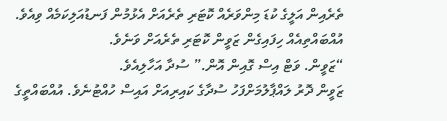ތެރެއިން އަލީގެ ކުޑަ މިންވަރެއް ކޮޓަރި ތެރެއަށް އެޅުމުން ފަނޑުއަލިކަމެއް ވިއެވެ. އުއްބައްތިއެއް ހިފައިގެން ޒަވީން ކޮޓަރި ތެރެއަށް ވަނެވެ.
“ޒަވީން. ވަޓް އިސް ގޮއިން އޮން.” ސުދާ އަހާލިއެވެ.
ޒަވީން ދޮރު ލައްޕާލުމަށްފަހު ސުދާގެ ކައިރިއަށް އައިސް ހުއްޓުނެވެ. އުއްބައްތީގެ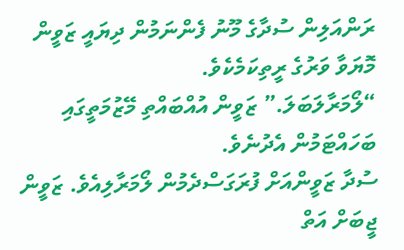ރަންއަލިން ސުދާގެ މޫނު ފެންނަމުން ދިޔައީ ޒަވީން މޮޔަވާ ވަރުގެ ރީތިކަމެކެވެ.
“ލޯމަރާލަބަލަ.” ޒަވީން އުއްބައްތި މޭޒުމަތީގައި ބަހައްޓަމުން އެދުނެވެ.
ސުދާ ޒަވީންއަށް ފުރަގަސްދެމުން ލޯމަރާލިއެވެ. ޒަވީން ޖީބަށް އަތް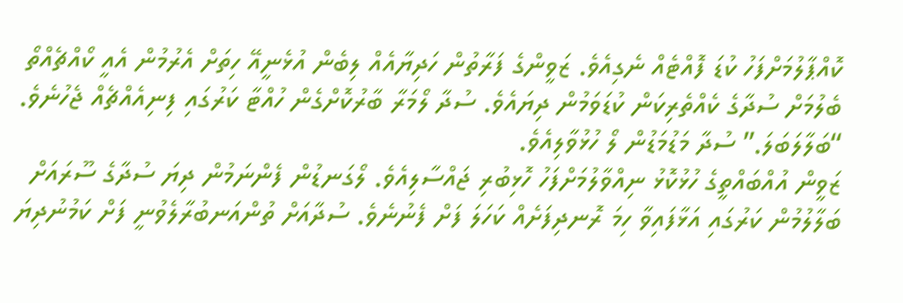ކޮއްޕާލުމަށްފަހު ކުޑަ ފޮއްޓެއް ނެގިއެވެ. ޒަވީންގެ ފަރާތުން ހަދިޔާއެއް ލިބެން އުޅެނީއޭ ހިތަށް އެރުމުން އެއީ ކޯއްޗެއްތޯ ބެލުމަށް ސުދާގެ ކެއްތެރިކަން ކުޑަވަމުން ދިޔައެވެ. ސުދާ ލޯމަރާ ބާރުކޮށްގެން ހުއްޓާ ކަރުގައި ފިނިއެއްޗެއް ޖެހުނެވެ.
“ބަލާލަބަލަ.” ސުދާ މަޑުމަޑުން ލޯ ހުޅުވާލިއެވެ.
ޒަވީން އުއްބައްތީގެ ހުޅުކޮޅު ނިއްވާލުމަށްފަހު ހޮޅިބުރި ޖައްސާލިއެވެ. ލޯގަނޑުން ފެންނަމުން ދިޔަ ސުދާގެ ސޫރައަށް ބަލާލުމުން ކަރުގައި އަޅާފައިވާ ހިމަ ރޮނދިފަށެއް ކަހަލަ ފަށް ފެނުނެވެ. ސުދާއަށް ތުންއަނބުރާލެވުނީ ފަށް ކަމުނުދިޔަ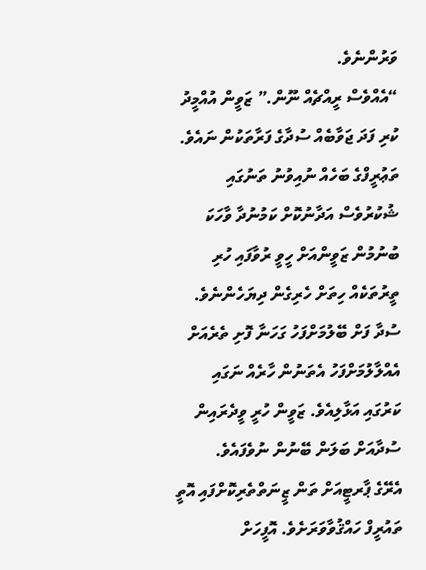ވަރުންނެވެ.
“އެއްވެސް ރީއްޗެއް ނޫން.” ޒަވީން އުއްމީދު ކުރި ފަދަ ޖަވާބެއް ސުދާގެ ފަރާތަކުން ނައެވެ.
ތަޢުރީފްގެ ބަހެއް ނުއިވުނު ތަނުގައި ޝުކުރުވެސް އަދާނުކޮށް ކަމުނުދާ ވާހަކަ ބުނުމުން ޒަވީންއަށް ހީވީ ރުވާފައި ހުރި ތީރުތަކެއް ހިތަށް ހެރިގެން ދިޔަހެންނެވެ. ސުދާ ފަށް ބޭލުމަށްފަހު ގަހަނާ ފޮށި ތެރެއަށް އެއްލާލުމަށްފަހު އެތަނުން ހާރެއް ނަގައި ކަރުގައި އަޅާލިއެވެ. ޒަވީން ހުރީ ވީދެރައިން ސުދާއަށް ބަލަން ބޭނުން ނުވެފައެވެ.
އެރޭގެ ޕާރޓީއަށް ތަން ޒީނަތްތެރިކޮށްފައި އޮތީ ތައުރީފް ހައްޤުވާވަރަށެވެ. އޮފީހަށް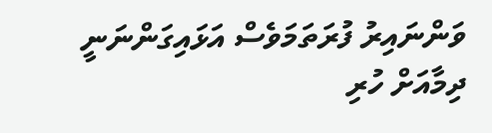ވަންނައިރު ފުރަތަމަވެސް އަޅައިގަންނަނީ ދިމާއަށް ހުރި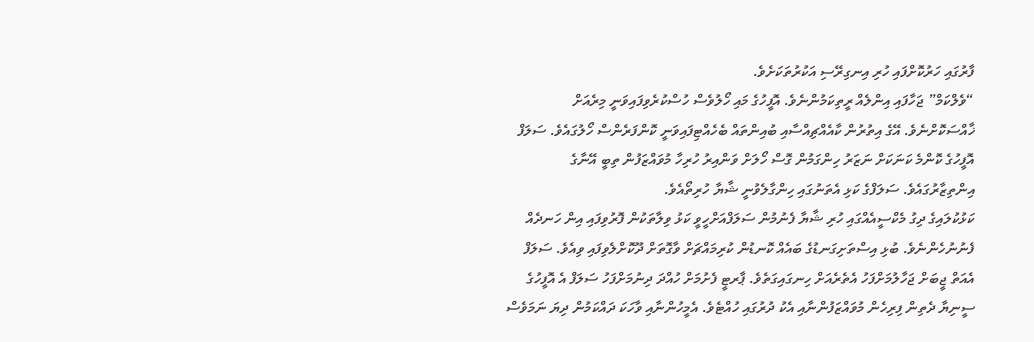ފާރުގައި ހަރުކޮށްފައި ހުރި އިނގިރޭސި އަކުރުތަކަށެވެ.
“ވެލްކަމް” ޖަހާފައި އިންލެއް ރީތިކަމުންނެވެ. އޮފީހުގެ މައި ހޯލުވެސް ހުސްކުރެވިފައިވަނީ މިރެއަށް ޚާއްސަކޮށްނެވެ. އޭގެ އިތުރުން ކާއެއްޗިއްސާއި ބުއިންތައް ބެހެއްޓިފައިވަނީ ކޮންފަރެންސް ހޯލުގައެވެ. ސަލަފް އޮފީހުގެ ކޮންމެ ކަނަކަށް ނަޒަރު ހިންގަމުން ގޮސް ހޯލަށް ވަންއިރު ހުރިހާ މުވައްޒަފުން ތިބީ އޭނާގެ އިންތިޒާރުގައެވެ. ސަލަފްގެ ކަޅި އެތަނުގައި ހިންގާލެވުނީ ޝާޔާ ހުރިތޯއެވެ.
ކަޅުކުލައިގެ ދިގު މެކްސީއެއްގައި ހުރި ޝާޔާ ފެނުމުން ސަލަފްއަށްހީވީ ކަޅު ވިލާތަކުން ފޮރުވިފައި އިން ހަނދެއް ފެނުނުހެންނެވެ. ބުޅި އިސްތަށިގަނޑުގެ ބައެއް ކޮނޑުން ކުރިމައްޗަށް ވާގޮތަށް ދޫކޮށްލެވިފައި ވިއެވެ. ސަލަފް އެއަތް ޖީބަށް ޖަހާލުމަށްފަހު އެތެރެއަށް ހިނގައިގަތެވެ. ޕާރޓީ ފެށުމަށް ހުއްދަ ދިނުމަށްފަހު ސަލަފް އެ އޮފީހުގެ ސީނިޔާ ދެތިން ފިރިހެން މުވައްޒަފުންނާއި އެކު ދުރުގައި ހުއްޓެވެ. އެމީހުންނާއި ވާހަކަ ދައްކަމުން ދިޔަ ނަމަވެސް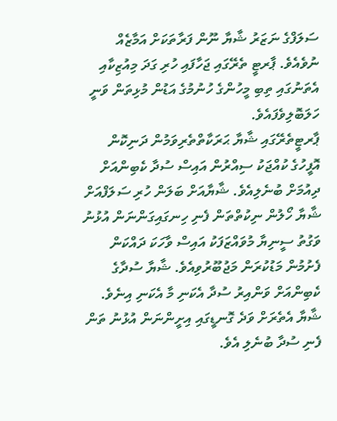ސަލަފްގެ ނަޒަރު ޝާޔާ ނޫން ފަރާތަކަށް އަމާޒެއް ނުވެއެވެ. ޕާރޓީ ތެރޭގައި ޖަހާފައި ހުރި ގަދަ މިއުޒިކާއި އެތަނުގައި ތިބި މީހުންގެ ހުނުމުގެ އަޑުން މުޅިތަން ވަނީ ހަލަބޮލިވެފައެވެ.
ޕާރޓީތެރޭގައި ޝާޔާ ޙަރަކާތްތެރިވަމުން ދަނިކޮން އޮފީހުގެ ކުއްޖަކު ސިއްރުން އައިސް ސުދާ ކެބިންއަށް ދިއުމަށް ބުނެލިއެވެ. ޝާޔާއަށް ބަލަން ހުރި ސަލަފްއަށް ޝާޔާ ހޯލުން ނިކުތްތަން ފެނި ހިނގައިގަންނަން އުޅުނު ވަގުތު ސީނިޔާ މުވައްޒަފަކު އައިސް ވާހަކަ ދައްކަން ފެށުމުން މަޑުކުރަން މަޖުބޫރުވިއެވެ. ޝާޔާ ސުދާގެ ކެބިންއަށް ވަންއިރު ސުދާ އެކަނި މާ އެކަނި އިނެވެ. ޝާޔާ އެތެރަށް ވަދެ ގޮނޑީގައި އިށީންނަން އުޅުނު ތަން ފެނި ސުދާ ބުނެލި އެވެ.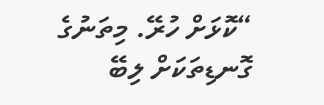“ކޮޅަށް ހުރޭ. މިތަނުގެ ގޮނޑިތަކަށް ލިބޭ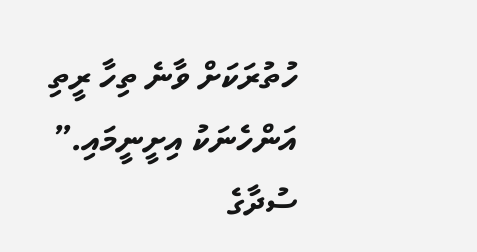ހުތުރަކަށް ވާނެ ތިހާ ރީތި އަންހެނަކު އިށީނީމައި.” ސުދާގެ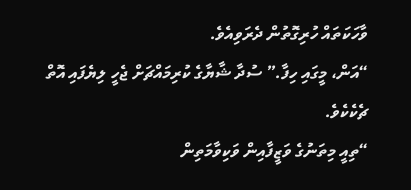ވާހަކަތައް ހުރިގޮތުން ދެރަވިއެވެ.
“އަން، މީގައި ހިފާ.” ސުދާ ޝާޔާގެ ކުރިމައްޗަށް ޖެހީ ލިޔެފައި އޮތް ޗެކެކެވެ.
“ތިއީ މިތަނުގެ ވަޒީފާއިން ވަކިވާމަތިން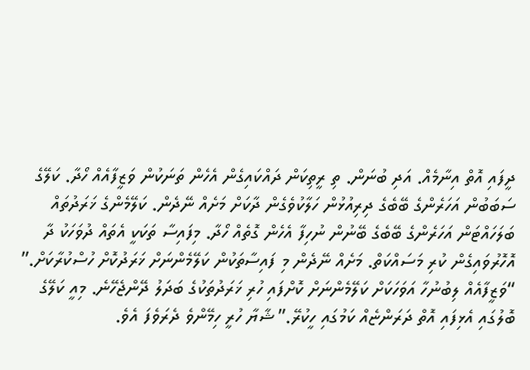ދީފައި އޮތް އިނާމެއް. އަދި ބުނަން. ތި ރީތިކަން ދައްކައިގެން އެހެން ތަނަކުން ވަޒީފާއެއް ހޯދާ. ކަލޭގެ ސަބަބުން އަހަރެންގެ ބޭބެގެ ދިރިއުޅުން ހަލާކުވެގެން ދާކަށް މަށެއް ނޭދެން. ކަލޭމެންގެ ޚަރަދުތައް ބަލަހައްޓަން އަހަރެންގެ ބޭބެގެ ބޭނުން ނުހިފާ އެހެން ގޮތެއް ހޯދާ. މިފައިސާ ތަކަކީ އެތައް ދުވަހަކު ދާ އޮހޮރުވައިގެން ކުރި މަސައްކަތް. މަށެއް ނޭދެން މި ފައިސާތަކުން ކަލޭމެންނަށް ޚަރަދުކޮށް ހުސްކުރާކަށް.”
“ވަޒީފާއެއް ލިބުނުހާ އަވަހަކަށް ކަލޭމެންނަށް ކޮށްފައި ހުރި ޚަރަދުތަކުގެ ބަދަލު ދޭންޖެހޭނެ. މިއީ ކަލޭގެ ބޮލުގައި އެޅިފައި އޮތް ދަރަންޏެއް ކަމުގައި ހީކުރޭ.” ޝާޔާ ހުރީ ހިމޭންވެ ދެރަވެފަ އެވެ.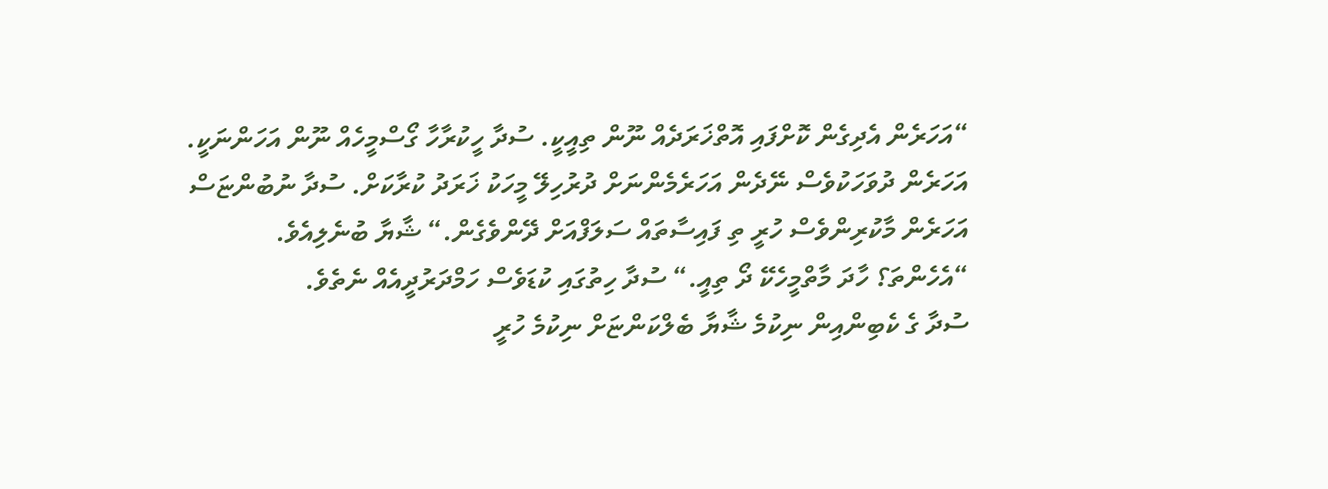“އަހަރެން އެދިގެން ކޮށްފައި އޮތްޚަރަދެއް ނޫން ތިއީކީ. ސުދާ ހީކުރާހާ ގޯސްމީހެއް ނޫން އަހަންނަކީ. އަހަރެން ދުވަހަކުވެސް ނޭދެން އަހަރެމެންނަށް ދުރުހިލޭ މީހަކު ޚަރަދު ކުރާކަށް. ސުދާ ނުބުންޏަސް އަހަރެން މާކުރިންވެސް ހުރީ ތި ފައިސާތައް ސަލަފްއަށް ދޭންވެގެން.“ ޝާޔާ ބުނެލިއެވެ.
“އެހެންތަ؟ ހާދަ މާތްމީހެކޭ ދޯ ތިއީ.“ ސުދާ ހިތުގައި ކުޑަވެސް ހަމްދަރުދީއެއް ނެތެވެ.
ސުދާ ގެ ކެބިންއިން ނިކުމެ ޝާޔާ ބެލްކަންޏަށް ނިކުމެ ހުރީ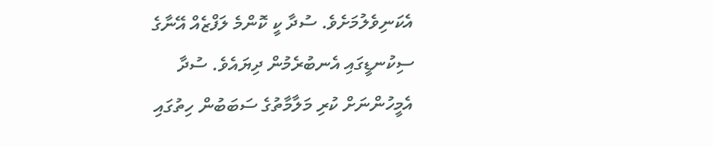އެކަނިވެލުމަށެވެ. ސުދާ ކީ ކޮންމެ ލަފްޒެއް އޭނާގެ ސިކުނޑީގައި އެނބުރެމުން ދިޔައެވެ. ސުދާ އެމީހުންނަށް ކުރި މަލާމާތުގެ ސަބަބުން ހިތުގައި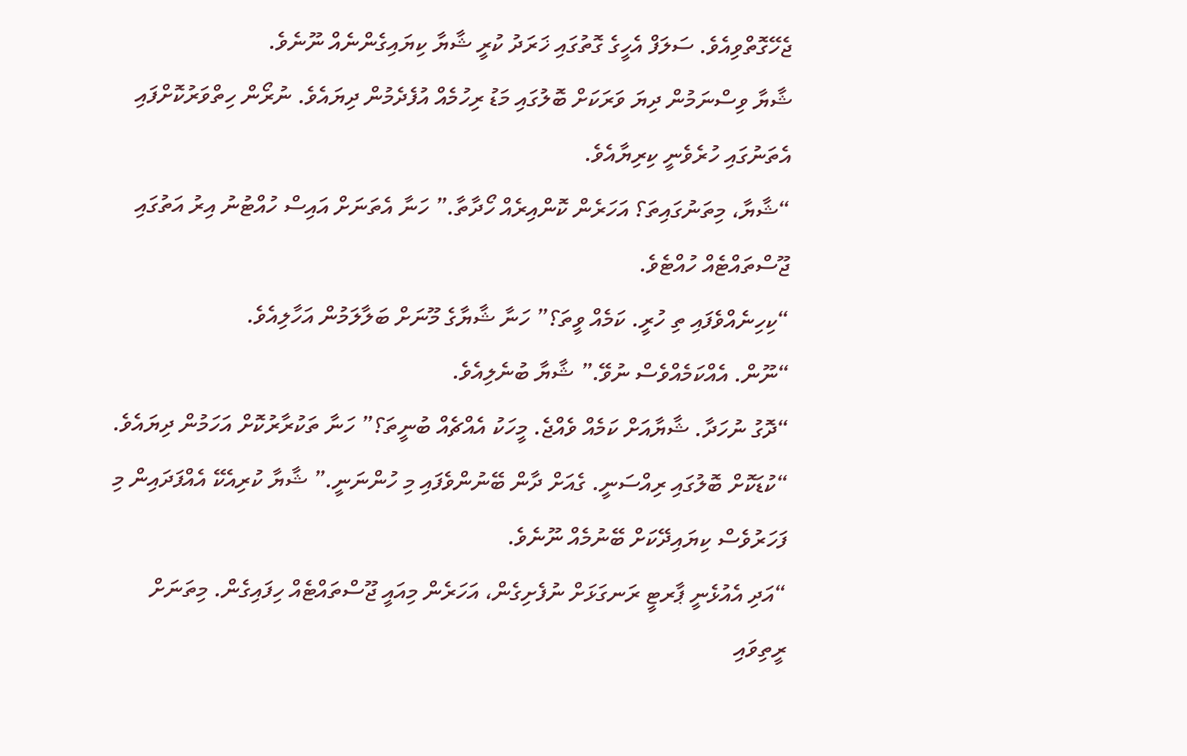ޖެހޭގޮތްވިއެވެ. ސަލަފް އެހީގެ ގޮތުގައި ޚަރަދު ކުރީ ޝާޔާ ކިޔައިގެންނެއް ނޫނެވެ.
ޝާޔާ ވިސްނަމުން ދިޔަ ވަރަކަށް ބޮލުގައި މަޑު ރިހުމެއް އުފެދެމުން ދިޔައެވެ. ނުރޯން ހިތްވަރުކޮށްފައި އެތަނުގައި ހުރެވެނީ ކިރިޔާއެވެ.
“ޝާޔާ، މިތަނުގައިތަ؟ އަހަރެން ކޮންއިރެއް ހޯދާތާ.” ހަނާ އެތަނަށް އައިސް ހުއްޓުނު އިރު އަތުގައި ޖޫސްތައްޓެއް ހުއްޓެވެ.
“ކިހިނެއްވެފައި ތި ހުރީ. ކަމެއް ވީތަ؟” ހަނާ ޝާޔާގެ މޫނަށް ބަލާލަމުން އަހާލިއެވެ.
“ނޫން. އެއްކަމެއްވެސް ނުވޭ.” ޝާޔާ ބުނެލިއެވެ.
“ދޮގު ނުހަދާ. ޝާޔާއަށް ކަމެއް ވެއްޖެ. މީހަކު އެއްޗެއް ބުނީތަ؟” ހަނާ ތަކުރާރުކޮށް އަހަމުން ދިޔައެވެ.
“ކުޑަކޮށް ބޮލުގައި ރިއްސަނީ. ގެއަށް ދާން ބޭނުންވެފައި މި ހުންނަނީ.” ޝާޔާ ކުރިއެކޭ އެއްފަދައިން މި ފަހަރުވެސް ކިޔައިދޭކަށް ބޭނުމެއް ނޫނެވެ.
“އަދި އެއުޅެނީ ޕާރޓީ ރަނގަޅަށް ނުފެށިގެން، އަހަރެން މިއައީ ޖޫސްތައްޓެއް ހިފައިގެން. މިތަނަށް ރީތިވައި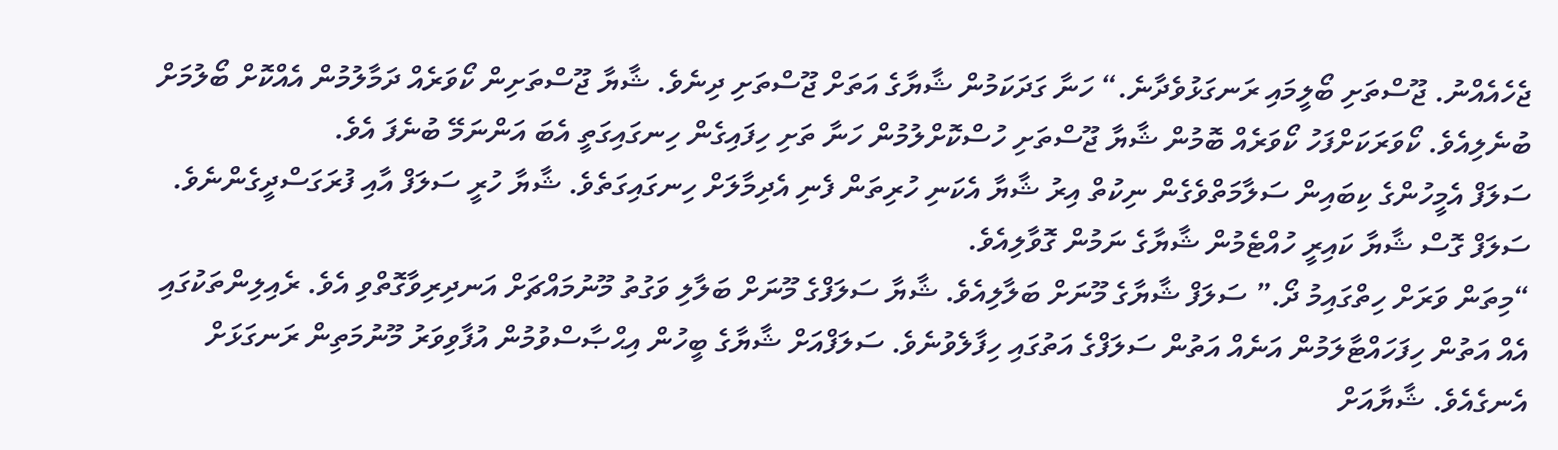ޖެހެއެއްނު. ޖޫސްތަށި ބޯލީމައި ރަނގަޅުވެދާނެ.“ ހަނާ ގަދަކަމުން ޝާޔާގެ އަތަށް ޖޫސްތަށި ދިނެވެ. ޝާޔާ ޖޫސްތަށިން ކޯވަރެއް ދަމާލުމުން އެއްކޮށް ބޯލުމަށް ބުނެލިއެވެ. ކޯވަރަކަށްފަހު ކޯވަރެއް ބޮމުން ޝާޔާ ޖޫސްތަށި ހުސްކޮށްލުމުން ހަނާ ތަށި ހިފައިގެން ހިނގައިގަތީ އެބަ އަންނަމޭ ބުނެފަ އެވެ.
ސަލަފް އެމީހުންގެ ކިބައިން ސަލާމަތްވެގެން ނިކުތް އިރު ޝާޔާ އެކަނި ހުރިތަން ފެނި އެދިމާލަށް ހިނގައިގަތެވެ. ޝާޔާ ހުރީ ސަލަފް އާއި ފުރަގަސްދީގެންނެވެ. ސަލަފް ގޮސް ޝާޔާ ކައިރީ ހުއްޓެމުން ޝާޔާގެ ނަމުން ގޮވާލިއެވެ.
“މިތަން ވަރަށް ހިތްގައިމު ދޯ.” ސަލަފް ޝާޔާގެ މޫނަށް ބަލާލިއެވެ. ޝާޔާ ސަލަފްގެ މޫނަށް ބަލާލި ވަގުތު މޫނުމައްޗަށް އަނދިރިވާގޮތްވި އެވެ. ރެއިލިންތަކުގައި އެއް އަތުން ހިފަހައްޓާލަމުން އަނެއް އަތުން ސަލަފްގެ އަތުގައި ހިފާލެވުނެވެ. ސަލަފްއަށް ޝާޔާގެ ބީހުން އިޙްޞާސްވުމުން އުފާވިވަރު މޫނުމަތިން ރަނގަޅަށް އެނގެއެވެ. ޝާޔާއަށް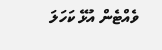ވެއްޓެން އުޅޭ ކަހަލަ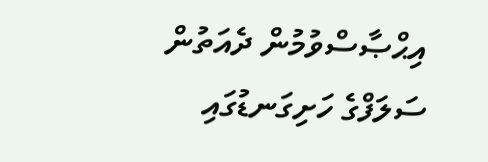އިޙްޞާސްވުމުން ދެއަތުން ސަލަފްގެ ހަށިގަނޑުގައި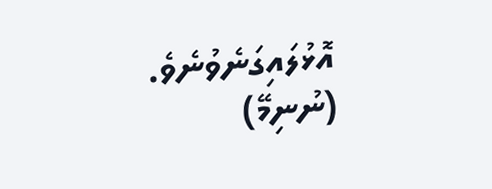އޮޅުލައިގަނެވުނެވެ.
(ނުނިމޭ)